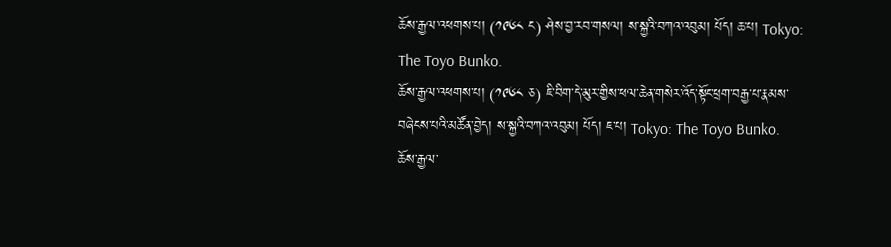ཆོས་རྒྱལ་འཕགས་པ། (༡༩༦༨ ང) ཤེས་བྱ་རབ་གསལ། ས་སྐྱའི་བཀའ་འབུམ། པོད། ཆ་པ། Tokyo: The Toyo Bunko.
ཆོས་རྒྱལ་འཕགས་པ། (༡༩༦༨ ཅ) ཇི་བིག་དེ་མུར་གྱིས་ཕལ་ཆེན་གསེར་འོད་སྟོང་ཕྲག་བརྒྱ་པ་རྣམས་བཞེངས་པའི་མཚོན་བྱེད། ས་སྐྱའི་བཀའ་འབུམ། པོད། ཇ་པ། Tokyo: The Toyo Bunko.
ཆོས་རྒྱལ་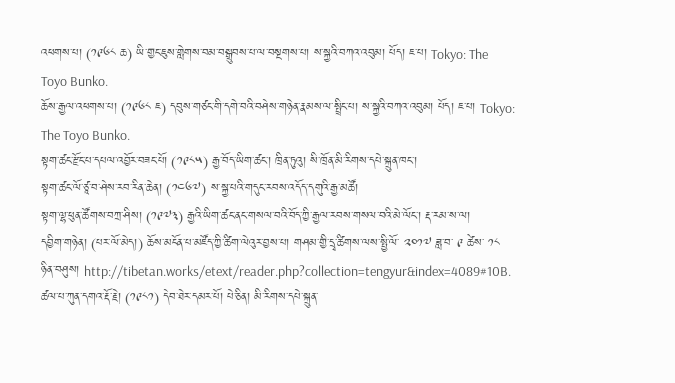འཕགས་པ། (༡༩༦༨ ཆ) ཡི་གྱང་ཇུས་གླེགས་བམ་བསྒྲུབས་པ་ལ་བསྔགས་པ། ས་སྐྱའི་བཀའ་འབུམ། པོད། ཇ་པ། Tokyo: The Toyo Bunko.
ཆོས་རྒྱལ་འཕགས་པ། (༡༩༦༨ ཇ) དབུས་གཙང་གི་དགེ་བའི་བཤེས་གཉེན་རྣམས་ལ་སྤྲིང་པ། ས་སྐྱའི་བཀའ་འབུམ། པོད། ཇ་པ། Tokyo: The Toyo Bunko.
སྟག་ཚང་རྫོང་པ་དཔལ་འབྱོར་བཟང་པོ། (༡༩༨༥) རྒྱ་བོད་ཡིག་ཚང་། ཁྲིན་ཏུའུ། སི་ཁྲོན་མི་རིགས་དཔེ་སྐྲུན་ཁང་།
སྟག་ཚང་ལོ་ཙཱ་བ་ཤེས་རབ་རིན་ཆེན། (༡༤༦༧) ས་སྐྱ་པའི་གདུང་རབས་འདོད་དགུའི་རྒྱ་མཚོ།
སྟག་ལྷ་ཕུན་ཚོགས་བཀྲ་ཤིས། (༡༩༧༣) རྒྱའི་ཡིག་ཚང་ནང་གསལ་བའི་བོད་ཀྱི་རྒྱལ་རབས་གསལ་བའི་མེ་ལོང་། རྡ་རམ་ས་ལ།
དབྱིག་གཉེན། (པར་ལོ་མེད།) ཆོས་མངོན་པ་མཛོད་ཀྱི་ཚིག་ལེའུར་བྱས་པ། གཤམ་གྱི་དྲྭ་ཚིགས་ལས་སྤྱི་ལོ་ ༢༠༡༧ ཟླ་བ་ ༩ ཚེས་ ༡༨ ཉིན་བཤུས། http://tibetan.works/etext/reader.php?collection=tengyur&index=4089#10B.
ཚལ་པ་ཀུན་དགའ་རྡོ་རྗེ། (༡༩༨༡) དེབ་ཐེར་དམར་པོ། པེ་ཅིན། མི་རིགས་དཔེ་སྐྲུན་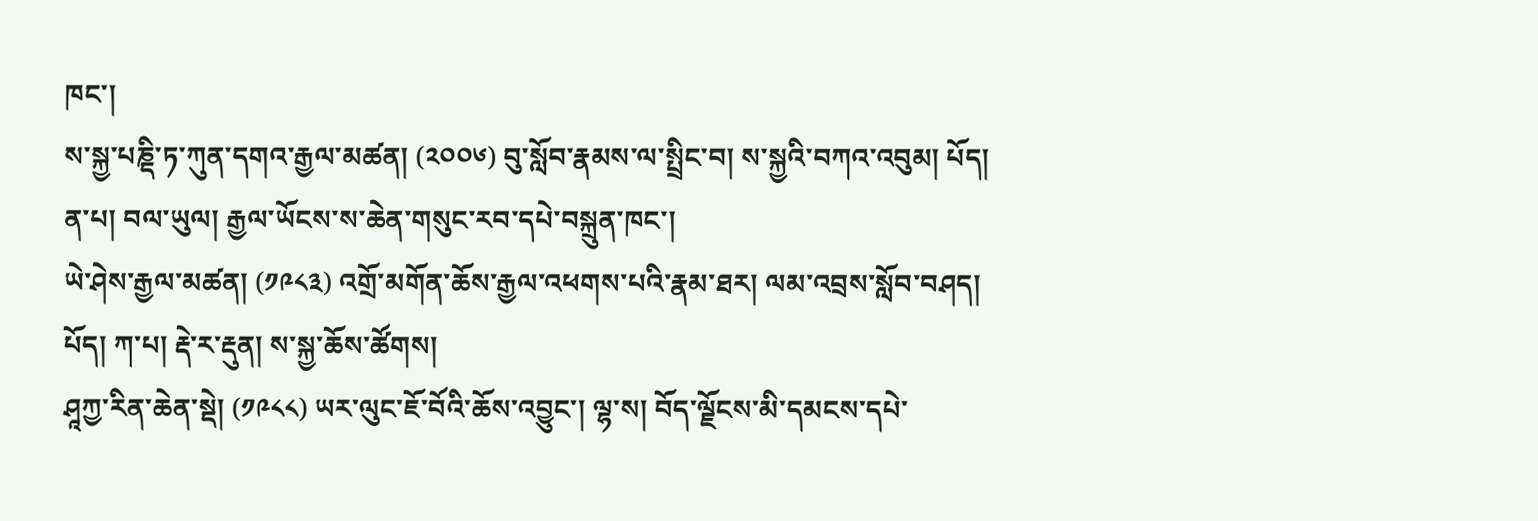ཁང་།
ས་སྐྱ་པཎྡི་ཏ་ཀུན་དགའ་རྒྱལ་མཚན། (༢༠༠༦) བུ་སློབ་རྣམས་ལ་སྤྲིང་བ། ས་སྐྱའི་བཀའ་འབུམ། པོད། ན་པ། བལ་ཡུལ། རྒྱལ་ཡོངས་ས་ཆེན་གསུང་རབ་དཔེ་བསྐྲུན་ཁང་།
ཡེ་ཤེས་རྒྱལ་མཚན། (༡༩༨༣) འགྲོ་མགོན་ཆོས་རྒྱལ་འཕགས་པའི་རྣམ་ཐར། ལམ་འབྲས་སློབ་བཤད། པོད། ཀ་པ། རྡེ་ར་རྡུན། ས་སྐྱ་ཆོས་ཚོགས།
ཤཱཀྱ་རིན་ཆེན་སྡེ། (༡༩༨༨) ཡར་ལུང་ཇོ་བོའི་ཆོས་འབྱུང་། ལྷ་ས། བོད་ལྗོངས་མི་དམངས་དཔེ་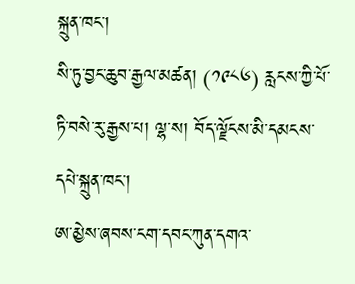སྐྲུན་ཁང་།
སི་ཏུ་བྱང་ཆུབ་རྒྱལ་མཚན། (༡༩༨༦) རླངས་ཀྱི་པོ་ཏི་བསེ་རུ་རྒྱས་པ། ལྷ་ས། བོད་ལྗོངས་མི་དམངས་དཔེ་སྐྲུན་ཁང་།
ཨ་མྱེས་ཞབས་ངག་དབང་ཀུན་དགའ་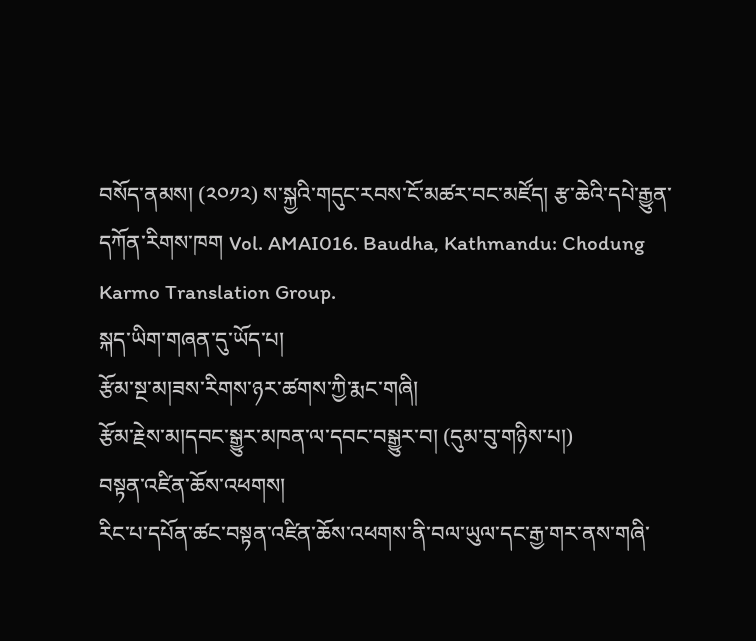བསོད་ནམས། (༢༠༡༢) ས་སྐྱའི་གདུང་རབས་ངོ་མཚར་བང་མཛོད། རྩ་ཆེའི་དཔེ་རྒྱུན་དཀོན་རིགས་ཁག Vol. AMAI016. Baudha, Kathmandu: Chodung Karmo Translation Group.
སྐད་ཡིག་གཞན་དུ་ཡོད་པ།
རྩོམ་སྔ་མ།ཟས་རིགས་ཉར་ཚགས་ཀྱི་རྨང་གཞི།
རྩོམ་རྗེས་མ།དབང་སྒྱུར་མཁན་ལ་དབང་བསྒྱུར་བ། (དུམ་བུ་གཉིས་པ།)
བསྟན་འཛིན་ཆོས་འཕགས།
རིང་པ་དཔོན་ཚང་བསྟན་འཛིན་ཆོས་འཕགས་ནི་བལ་ཡུལ་དང་རྒྱ་གར་ནས་གཞི་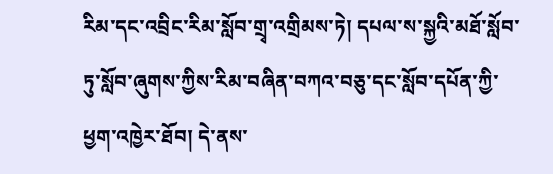རིམ་དང་འབྲིང་རིམ་སློབ་གྲྭ་འགྲིམས་ཏེ། དཔལ་ས་སྐྱའི་མཐོ་སློབ་ཏུ་སློབ་ཞུགས་ཀྱིས་རིམ་བཞིན་བཀའ་བཅུ་དང་སློབ་དཔོན་ཀྱི་ཕྱག་འཁྱེར་ཐོབ། དེ་ནས་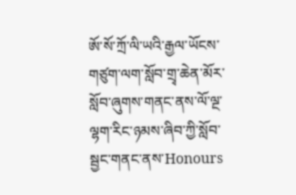ཨོ་སོ་ཀྲོ་ལི་ཡའི་རྒྱལ་ཡོངས་གཙུག་ལག་སློབ་གྲྭ་ཆེན་མོར་སློབ་ཞུགས་གནང་ནས་ལོ་ལྔ་ལྷག་རིང་ཉམས་ཞིབ་ཀྱི་སློབ་སྦྱང་གནང་ནས་Honours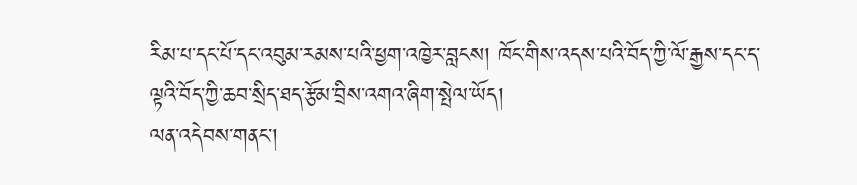རིམ་པ་དང་པོ་དང་འབུམ་རམས་པའི་ཕྱག་འཁྱེར་བླངས། ཁོང་གིས་འདས་པའི་བོད་ཀྱི་ལོ་རྒྱས་དང་ད་ལྟའི་བོད་ཀྱི་ཆབ་སྲིད་ཐད་རྩོམ་བྲིས་འགའ་ཞིག་སྤེལ་ཡོད།
ལན་འདེབས་གནང་།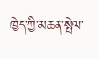ཁྱེད་ཀྱི་མཆན་སྤེལ་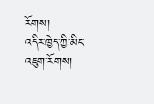རོགས།
འདིར་ཁྱེད་ཀྱི་མིང་འཇུག་རོགས།